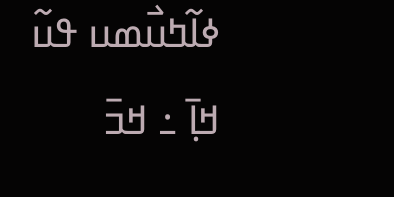ߦߊ߬ߤߎ߯ߘߎ ߟߎ߬ ߞߊ߲߫ ߸ ߞߏ߫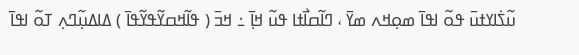ߎ߬ߖ߭ߊߌߙߎ߫ ߟߋ߬ ߊߟߊ߫ ߘߋ߲ߞߍ ߘߌ߫ ، ߣߊ߬ߛߊ߯ߙߊ ߟߎ߬ ߞߊ߲߫ ߸ ߞߏ߫ ( ߟߊ߬ߞߛߌ߬ߟߌ߬ߟߊ߫ ) ߡߊߡߎ߲߬ߣߍ߲ ߠߋ߬ ߊߟߊ߫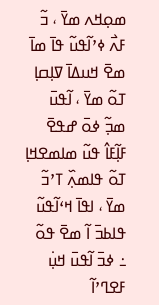ߘߋ߲ߞߍ ߘߌ߫ ، ߏ߬ ߓߍ߯ ߦߴߊ߬ߟߎ߬ ߟߊ߫ ߘߊ߫ ߘߐ߫ ߞߎߡߊ߫ ߜߊ߲ߛߊ߲ ߠߋ߬ ߘߌ߫ ، ߊ߬ߟߎ߫ ߘߏ߲߬ ߦߋ߫ ߝߟߐ߫ ߓߊ߲߬ߓߊ߮ ߟߎ߬ ߘߊߘߐߞߊ߲ ߠߋ߬ ߟߊߘߍ߲߰ ߠߴߏ߬ ߘߌ߫ ، ߊߟߊ߫ ߞߵߊ߬ߟߎ߬ ߟߊߕߏ߫ ߊ߬ ߘߐ߫ ߟߋ߬ ߸ ߦߏ߫ ߊ߬ߟߎ߫ ߞߎ߲߭ ߓߐߣߴߊ߬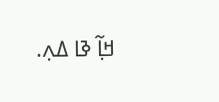ߞߊ߲߬ ߢߊ ߡߍ߲.